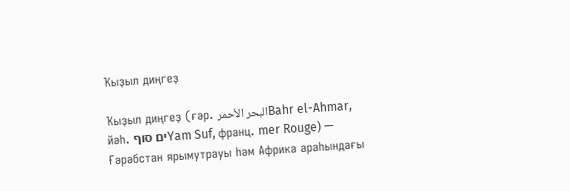Ҡыҙыл диңгеҙ

Ҡыҙыл диңгеҙ (ғәр. البحر الأحمرBahr el-Ahmar, йәһ. ים סוףYam Suf, франц. mer Rouge) — Ғәрәбстан ярымутрауы һәм Африка араһындағы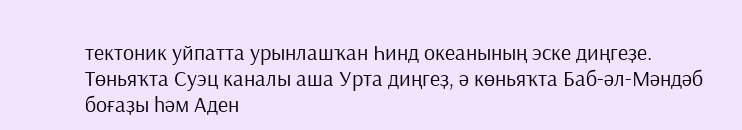тектоник уйпатта урынлашҡан Һинд океанының эске диңгеҙе. Төньяҡта Суэц каналы аша Урта диңгеҙ, ә көньяҡта Баб-әл-Мәндәб боғаҙы һәм Аден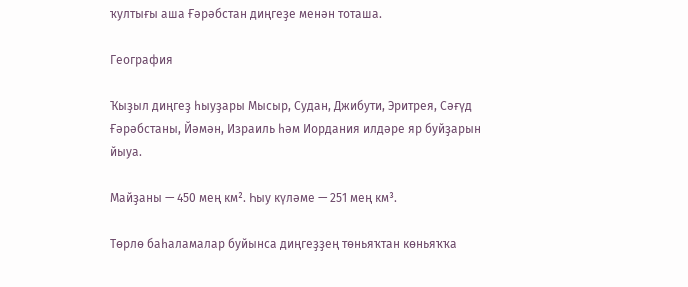ҡултығы аша Ғәрәбстан диңгеҙе менән тоташа.

География

Ҡыҙыл диңгеҙ һыуҙары Мысыр, Судан, Джибути, Эритрея, Сәғүд Ғәрәбстаны, Йәмән, Израиль һәм Иордания илдәре яр буйҙарын йыуа.

Майҙаны — 450 мең км². Һыу күләме — 251 мең км³.

Төрлө баһаламалар буйынса диңгеҙҙең төньяҡтан көньяҡҡа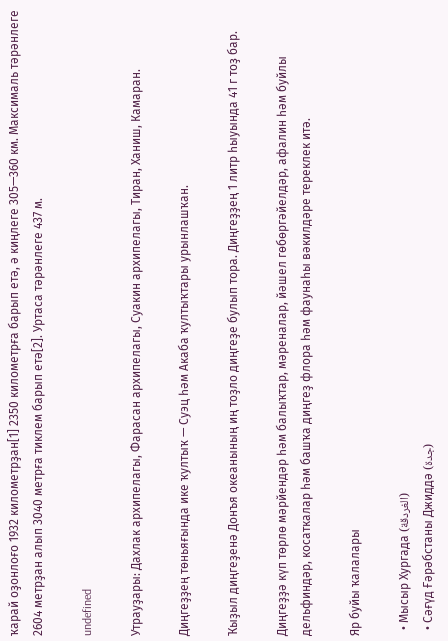ҡарай оҙонлоғо 1932 километрҙан[1] 2350 километрға барып етә, ә киңлеге 305—360 км. Максималь тәрәнлеге 2604 метрҙан алып 3040 метрға тиклем барып етә[2]. Уртаса тәрәнлеге 437 м.

undefined

Утрауҙары: Дахлак архипелагы, Фарасан архипелагы, Суакин архипелагы, Тиран, Ханиш, Камаран.

Диңгеҙҙең төньяғында ике ҡултыҡ — Суэц һәм Акаба ҡултыҡтары урынлашҡан.

Ҡыҙыл диңгеҙенә Донъя океанының иң тоҙло диңгеҙе булып тора. Диңгеҙҙең 1 литр һыуында 41 г тоҙ бар.

Диңгеҙҙә күп төрлө мәрйендәр һәм балыҡтар, мәреналар, йәшел гөбөргәйелдәр, афалин һәм буйлы дельфиндәр, косаткалар һәм башҡа диңгеҙ флора һәм фаунаһы вәкилдәре тереклек итә.

Яр буйы ҡалалары

  • Мысыр Хургада (الغردقة)
  • Сәғүд Ғәрәбстаны Джиддә (جدة)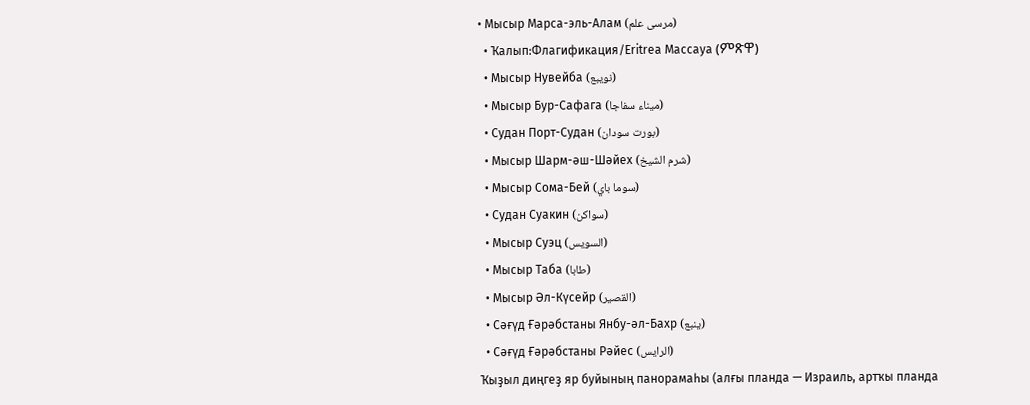• Мысыр Марса-эль-Алам (مرسى علم)
  • Ҡалып:Флагификация/Eritrea Массауа (ምጽዋ)
  • Мысыр Нувейба (نويبع)
  • Мысыр Бур-Сафага (ميناء سفاجا)
  • Судан Порт-Судан (بورت سودان)
  • Мысыр Шарм-әш-Шәйех (شرم الشيخ)
  • Мысыр Сома-Бей (سوما باي)
  • Судан Суакин (سواكن)
  • Мысыр Суэц (السويس)
  • Мысыр Таба (طابا)
  • Мысыр Әл-Күсейр (القصير)
  • Сәғүд Ғәрәбстаны Янбу-әл-Бахр (ينبع)
  • Сәғүд Ғәрәбстаны Рәйес (الرايس)
Ҡыҙыл диңгеҙ яр буйының панорамаһы (алғы планда — Израиль, артҡы планда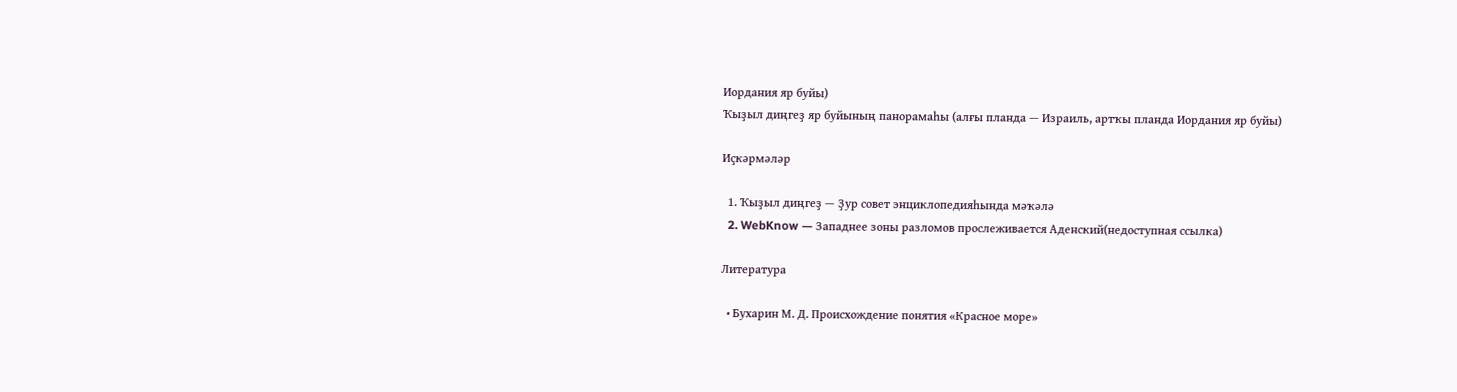Иордания яр буйы)
Ҡыҙыл диңгеҙ яр буйының панорамаһы (алғы планда — Израиль, артҡы планда Иордания яр буйы)

Иҫкәрмәләр

  1. Ҡыҙыл диңгеҙ — Ҙур совет энциклопедияһында мәҡәлә
  2. WebKnow — Западнее зоны разломов прослеживается Аденский(недоступная ссылка)

Литература

  • Бухарин М. Д. Происхождение понятия «Красное море»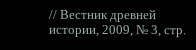// Вестник древней истории, 2009, № 3, стр.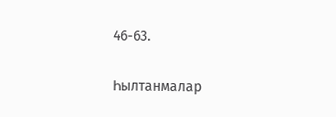46-63.

Һылтанмалар